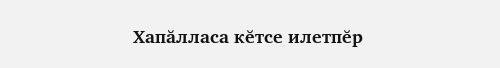Хапăлласа кĕтсе илетпĕр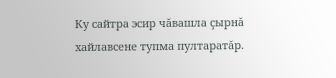Ку сайтра эсир чăвашла çырнă хайлавсене тупма пултаратăр.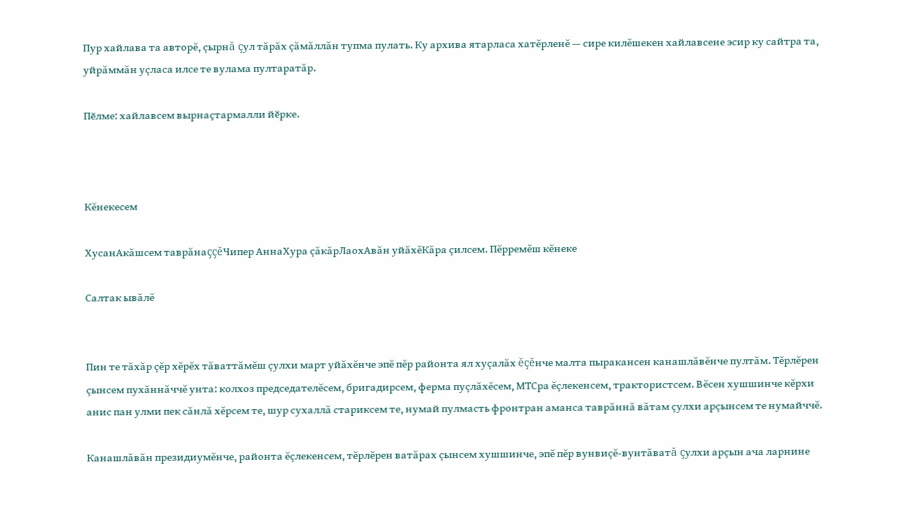Пур хайлава та авторĕ, çырнă çул тăрăх çăмăллăн тупма пулать. Ку архива ятарласа хатĕрленĕ — сире килĕшекен хайлавсене эсир ку сайтра та, уйрăммăн уçласа илсе те вулама пултаратăр.

Пӗлме: хайлавсем вырнаҫтармалли йӗрке.



Кĕнекесем

ХусанАкăшсем таврăнаççĕЧипер АннаХура çăкăрЛаохАвăн уйăхĕКăра çилсем. Пĕрремĕш кĕнеке

Салтак ывăлĕ


Пин те тăхăр çĕр хĕрĕх тăваттăмĕш çулхи март уйăхĕнче эпĕ пĕр районта ял хуçалăх ĕçĕнче малта пыракансен канашлăвĕнче пултăм. Тĕрлĕрен çынсем пухăннăччĕ унта: колхоз председателĕсем, бригадирсем, ферма пуçлăхĕсем, МТСра ĕçлекенсем, трактористсем. Вĕсен хушшинче кĕрхи анис пан улми пек сăнлă хĕрсем те, шур сухаллă стариксем те, нумай пулмасть фронтран аманса таврăннă вăтам çулхи арçынсем те нумайччĕ.

Канашлăвăн президиумĕнче, районта ĕçлекенсем, тĕрлĕрен ватăрах çынсем хушшинче, эпĕ пĕр вунвиçĕ-вунтăватă çулхи арçын ача ларнине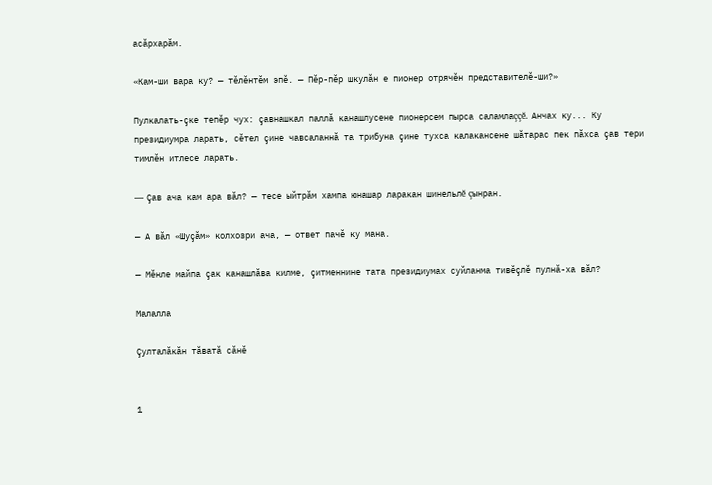асăрхарăм.

«Кам-ши вара ку? — тĕлĕнтĕм эпĕ. — Пĕр-пĕр шкулăн е пионер отрячĕн представителĕ-ши?»

Пулкалать-çке тепĕр чух: çавнашкал паллă канашлусене пионерсем пырса саламлаççĕ. Анчах ку... Ку президиумра ларать, сĕтел çине чавсаланнă та трибуна çине тухса калакансене шăтарас пек пăхса çав тери тимлĕн итлесе ларать.

— Çав ача кам ара вăл? — тесе ыйтрăм хампа юнашар ларакан шинельлĕ çынран.

— А вăл «Шуçăм» колхозри ача, — ответ пачĕ ку мана.

— Мĕнле майпа çак канашлăва килме, çитменнине тата президиумах суйланма тивĕçлĕ пулнă-ха вăл?

Малалла

Çулталăкăн тăватă сăнĕ


1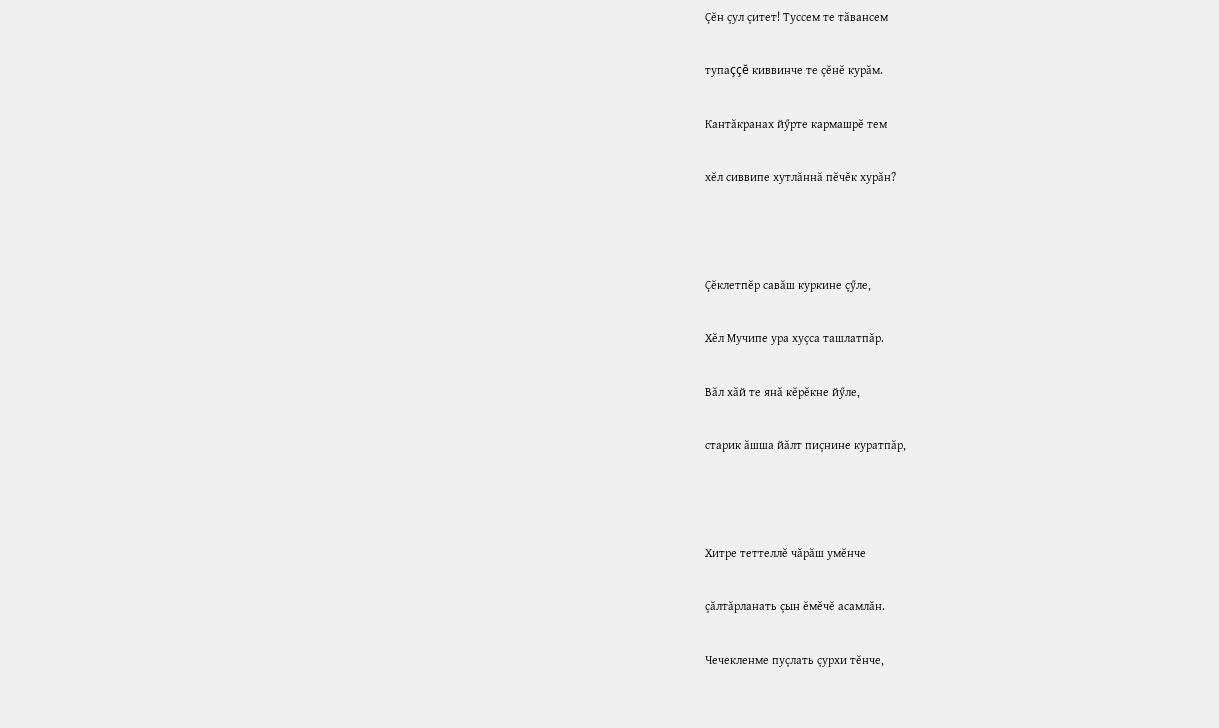Çĕн çул çитет! Туссем те тăвансем

тупаççĕ киввинче те çĕнĕ курăм.

Кантăкранах йӳрте кармашрĕ тем

хĕл сиввипе хутлăннă пĕчĕк хурăн?



Çĕклетпĕр савăш куркине çӳле,

Хĕл Мучипе ура хуçса ташлатпăр.

Вăл хăй те янă кĕрĕкне йӳле,

старик ăшша йăлт пиçнине куратпăр,



Хитре теттеллĕ чăрăш умĕнче

çăлтăрланать çын ĕмĕчĕ асамлăн.

Чечекленме пуçлать çурхи тĕнче,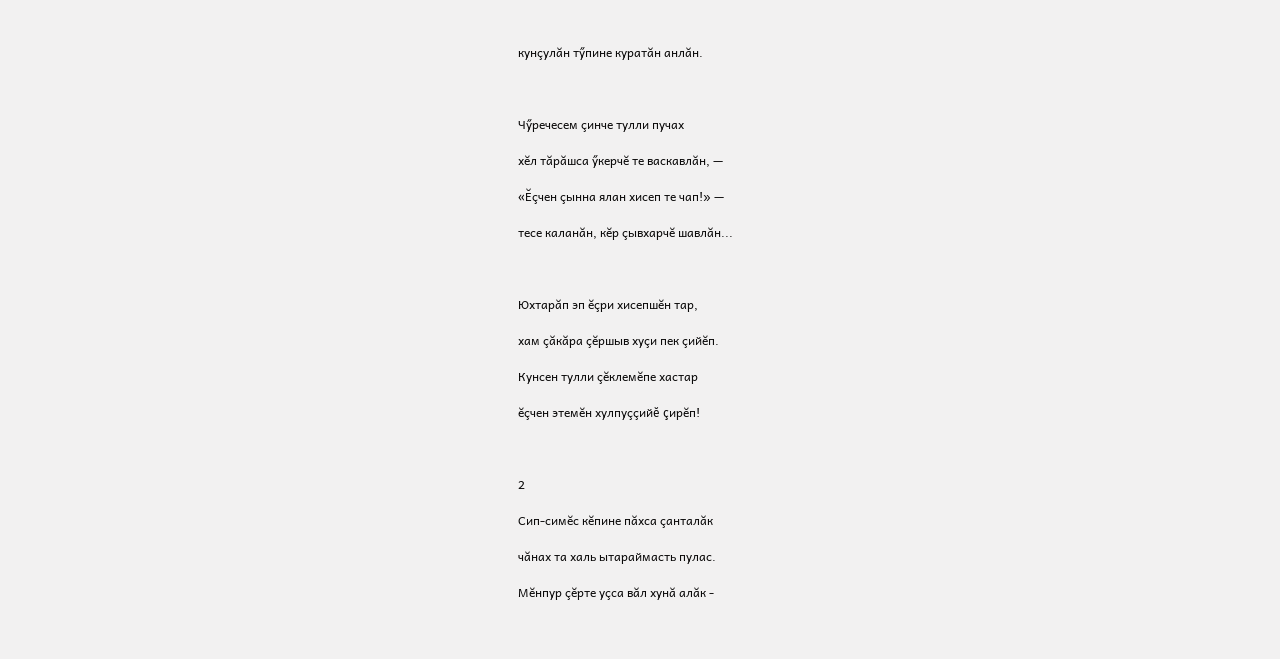кунçулăн тӳпине куратăн анлăн.



Чӳречесем çинче тулли пучах

хĕл тăрăшса ӳкерчĕ те васкавлăн, —

«Ĕçчен çынна ялан хисеп те чап!» —

тесе каланăн, кĕр çывхарчĕ шавлăн...



Юхтарăп эп ĕçри хисепшĕн тар,

хам çăкăра çĕршыв хуçи пек çийĕп.

Кунсен тулли çĕклемĕпе хастар

ĕçчен этемĕн хулпуççийĕ çирĕп!



2

Сип-симĕс кĕпине пăхса çанталăк

чăнах та халь ытараймасть пулас.

Мĕнпур çĕрте уçса вăл хунă алăк -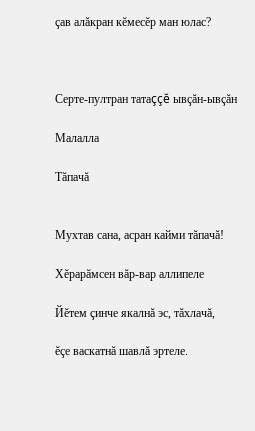çав алăкран кĕмесĕр ман юлас?



Серте-пултран татаççĕ ывçăн-ывçăн

Малалла

Тăпачă


Мухтав сана, асран кайми тăпачă!

Хĕрарăмсен вăр-вар аллипеле

Йĕтем çинче якалнă эс, тăхлачă,

ĕçе васкатнă шавлă эртеле.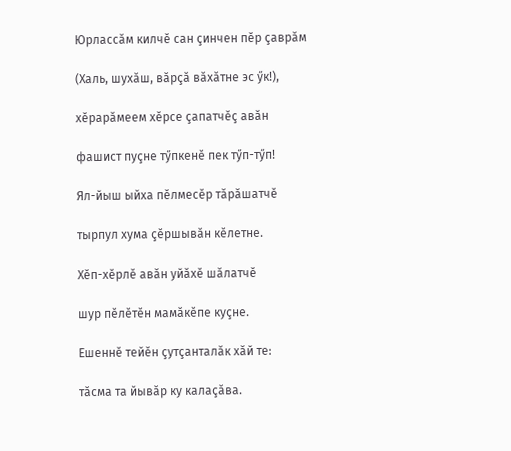Юрлассăм килчĕ сан çинчен пĕр çаврăм

(Халь, шухăш, вăрçă вăхăтне эс ӳк!),

хĕрарăмеем хĕрсе çапатчĕç авăн

фашист пуçне тӳпкенĕ пек тӳп-тӳп!

Ял-йыш ыйха пĕлмесĕр тăрăшатчĕ

тырпул хума çĕршывăн кĕлетне.

Хĕп-хĕрлĕ авăн уйăхĕ шăлатчĕ

шур пĕлĕтĕн мамăкĕпе куçне.

Ешеннĕ тейĕн çутçанталăк хăй те:

тăсма та йывăр ку калаçăва.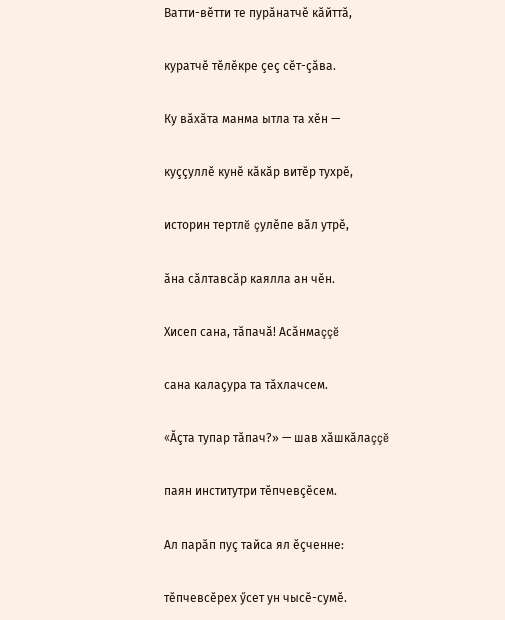Ватти-вĕтти те пурăнатчĕ кăйттă,

куратчĕ тĕлĕкре çеç сĕт-çăва.

Ку вăхăта манма ытла та хĕн —

куççуллĕ кунĕ кăкăр витĕр тухрĕ,

историн тертлĕ çулĕпе вăл утрĕ,

ăна сăлтавсăр каялла ан чĕн.

Хисеп сана, тăпачă! Асăнмаççĕ

сана калаçура та тăхлачсем.

«Ăçта тупар тăпач?» — шав хăшкăлаççĕ

паян институтри тĕпчевçĕсем.

Ал парăп пуç тайса ял ĕçченне:

тĕпчевсĕрех ӳсет ун чысĕ-сумĕ.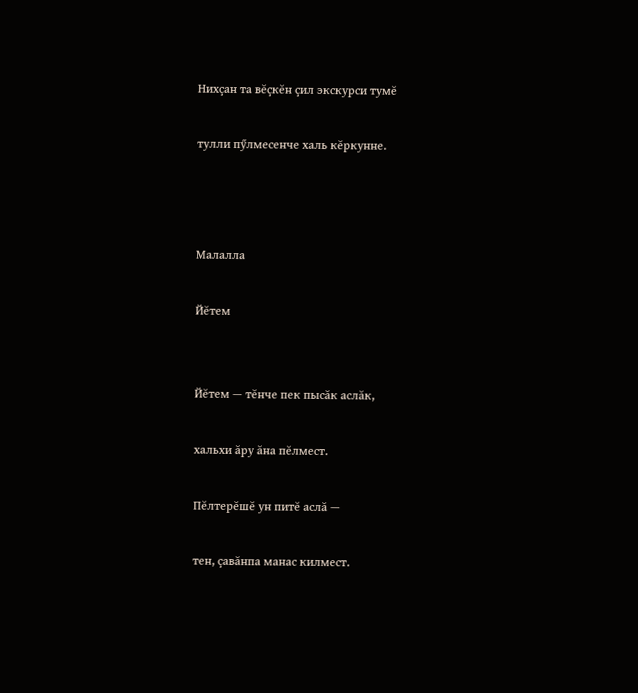Нихçан та вĕçкĕн çил экскурси тумĕ

тулли пӳлмесенче халь кĕркунне.



Малалла

Йĕтем


Йĕтем — тĕнче пек пысăк аслăк,

хальхи ăру ăна пĕлмест.

Пĕлтерĕшĕ ун питĕ аслă —

тен, çавăнпа манас килмест.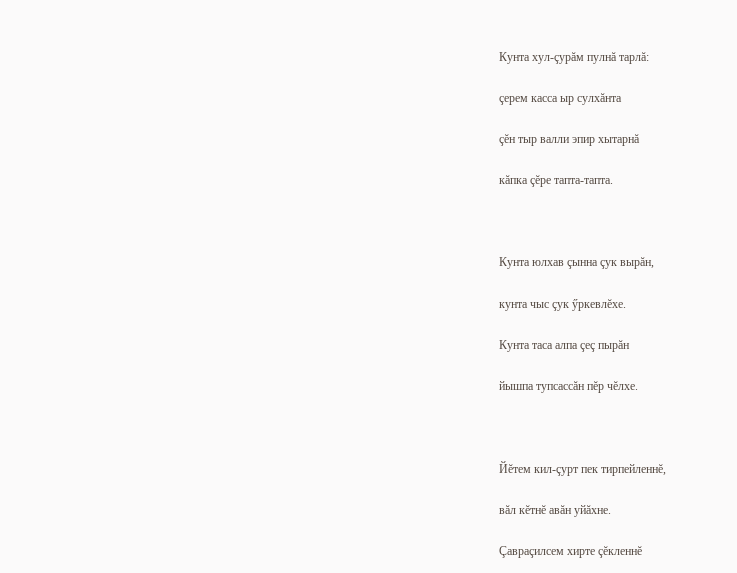Кунта хул-çурăм пулнă тарлă:

çерем касса ыр сулхăнта

çĕн тыр валли эпир хытарнă

кăпка çĕре тапта-тапта.



Кунта юлхав çынна çук вырăн,

кунта чыс çук ӳркевлĕхе.

Кунта таса алпа çеç пырăн

йышпа тупсассăн пĕр чĕлхе.



Йĕтем кил-çурт пек тирпейленнĕ,

вăл кĕтнĕ авăн уйăхне.

Çавраçилсем хирте çĕкленнĕ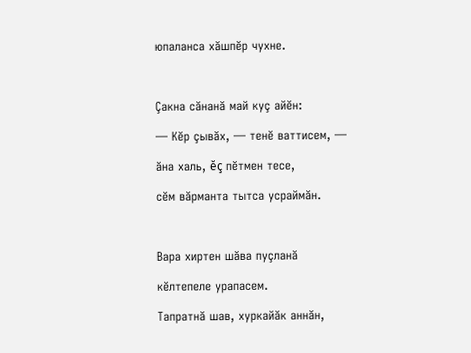юпаланса хăшпĕр чухне.



Çакна сăнанă май куç айĕн:

— Кĕр çывăх, — тенĕ ваттисем, —

ăна халь, ĕç пĕтмен тесе,

сĕм вăрманта тытса усраймăн.



Вара хиртен шăва пуçланă

кĕлтепеле урапасем.

Тапратнă шав, хуркайăк аннăн,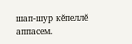шап-шур кĕпеллĕ аппасем.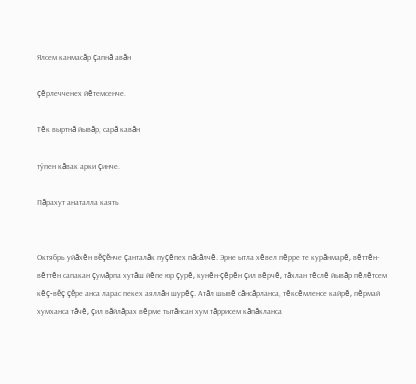Ялсем канмасăр çапнă авăн

çĕрлечченех йĕтемсенче.

Тĕк выртнă йывăр, сарă кавăн

тӳпен кăвак арки çинче.

Пăрахут анаталла каять


Октябрь уйăхĕн вĕçĕнче çанталăк пуçĕпех пăсăлчĕ. Эрне ытла хĕвел пĕрре те курăнмарĕ, вĕттĕн-вĕттĕн сапакан çумăрпа хутăш йĕпе юр çурĕ, кунĕн-çĕрĕн çил вĕрчĕ, тăхлан тĕслĕ йывăр пĕлĕтсем кĕç-вĕç çĕре анса ларас пекех аяллăн шурĕç. Атăл шывĕ сăнсăрланса, тĕксĕмленсе кайрĕ, пĕрмай хумханса тăчĕ, çил вăйлăрах вĕрме тытăнсан хум тăррисем кăпăкланса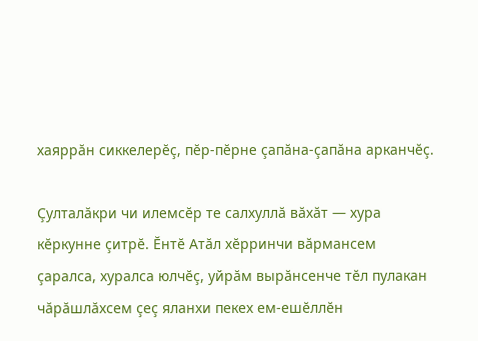хаяррăн сиккелерĕç, пĕр-пĕрне çапăна-çапăна арканчĕç.

Çулталăкри чи илемсĕр те салхуллă вăхăт — хура кĕркунне çитрĕ. Ĕнтĕ Атăл хĕрринчи вăрмансем çаралса, хуралса юлчĕç, уйрăм вырăнсенче тĕл пулакан чăрăшлăхсем çеç яланхи пекех ем-ешĕллĕн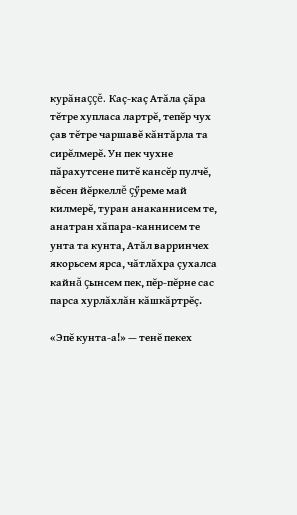курăнаççĕ. Каç-каç Атăла çăра тĕтре хупласа лартрĕ, тепĕр чух çав тĕтре чаршавĕ кăнтăрла та сирĕлмерĕ. Ун пек чухне пăрахутсене питĕ кансĕр пулчĕ, вĕсен йĕркеллĕ çӳреме май килмерĕ, туран анаканнисем те, анатран хăпара-каннисем те унта та кунта, Атăл варринчех якорьсем ярса, чăтлăхра çухалса кайнă çынсем пек, пĕр-пĕрне сас парса хурлăхлăн кăшкăртрĕç.

«Эпĕ кунта-а!» — тенĕ пекех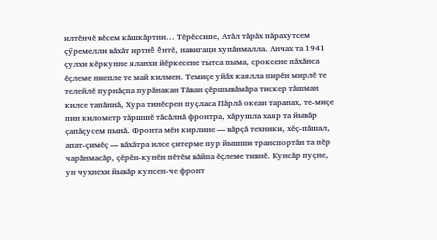илтĕнчĕ вĕсем кăшкăртни... Тĕрĕссипе, Атăл тăрăх пăрахутсем çӳремелли вăхăт иртнĕ ĕнтĕ, навигаци хупăнмалла. Анчах та 1941 çулхи кĕркунне яланхи йĕркесене тытса пыма, сроксене пăхăнса ĕçлеме ниепле те май килмен. Темиçе уйăх каялла пирĕн мирлĕ те телейлĕ пурнăçпа пурăнакан Тăван çĕршывăмăра тискер тăшман килсе тапăннă, Хура тинĕсрен пуçласа Пăрлă океан таранах, те-миçе пин километр тăршшĕ тăсăлнă фронтра, хăрушла хаяр та йывăр çапăçусем пынă. Фронта мĕн кирлине — вăрçă техники, хĕç-пăшал, апат-çимĕç — вăхăтра илсе çитерме пур йышши транспортăн та пĕр чарăнмасăр, çĕрĕн-кунĕн пĕтĕм вăйпа ĕçлеме тивнĕ. Кунсăр пуçне, ун чухнехи йывăр кунсен-че фронт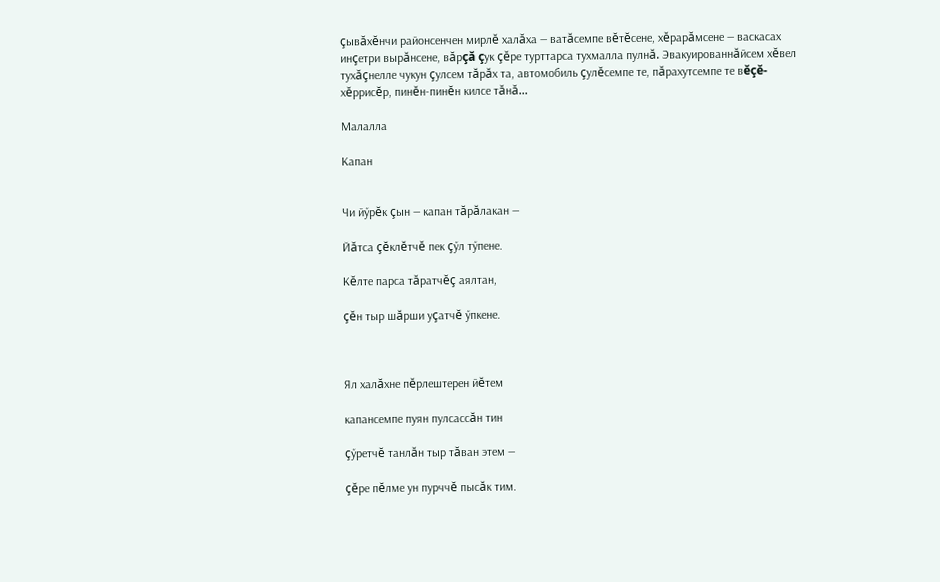çывăхĕнчи районсенчен мирлĕ халăха — ватăсемпе вĕтĕсене, хĕрарăмсене — васкасах инçетри вырăнсене, вăрçă çук çĕре турттарса тухмалла пулнă. Эвакуированнăйсем хĕвел тухăçнелле чукун çулсем тăрăх та, автомобиль çулĕсемпе те, пăрахутсемпе те вĕçĕ-хĕррисĕр, пинĕн-пинĕн килсе тăнă...

Малалла

Капан


Чи йӳрĕк çын — капан тăрăлакан —

Йăтса çĕклĕтчĕ пек çӳл тӳпене.

Кĕлте парса тăратчĕç аялтан,

çĕн тыр шăрши уçатчĕ ӳпкене.



Ял халăхне пĕрлештерен йĕтем

капансемпе пуян пулсассăн тин

çӳретчĕ танлăн тыр тăван этем —

çĕре пĕлме ун пурччĕ пысăк тим.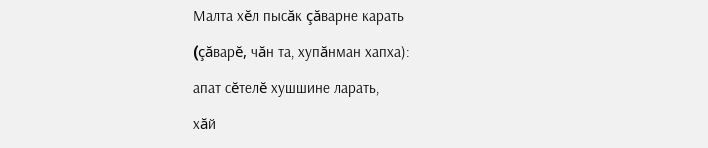Малта хĕл пысăк çăварне карать

(çăварĕ, чăн та, хупăнман хапха):

апат сĕтелĕ хушшине ларать,

хăй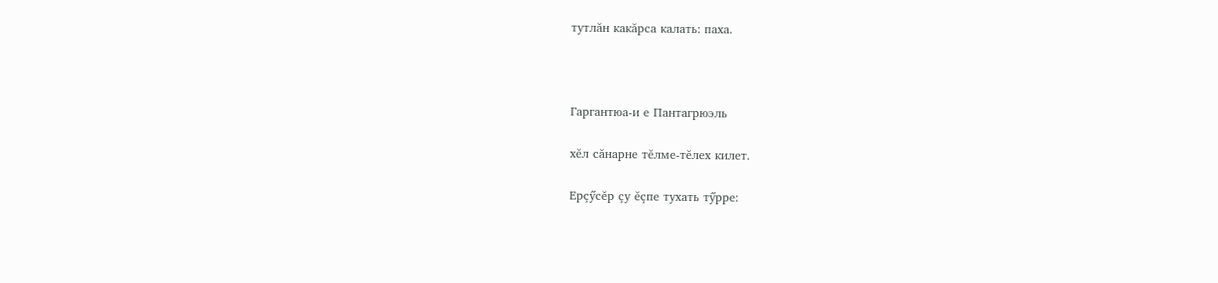тутлăн какăрса калать: паха.



Гаргантюа-и е Пантагрюэль

хĕл сăнарне тĕлме-тĕлех килет.

Ерçӳсĕр çу ĕçпе тухать тӳрре: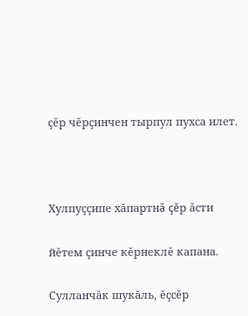çĕр чĕрçинчен тырпул пухса илет.



Хулпуççипе хăпартнă çĕр ăсти

йĕтем çинче кĕрнеклĕ капана.

Сулланчăк шукăль, ĕçсĕр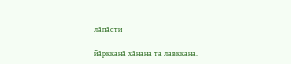лăпăсти

йăркканă хăнана та лавккана.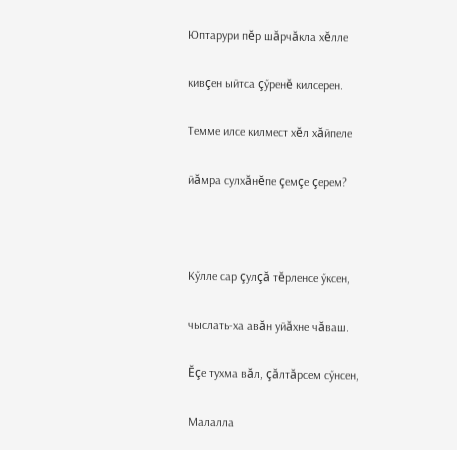Юптарури пĕр шăрчăкла хĕлле

кивçен ыйтса çӳренĕ килсерен.

Темме илсе килмест хĕл хăйпеле

йăмра сулхăнĕпе çемçе çерем?



Кӳлле сар çулçă тĕрленсе ӳксен,

чыслать-ха авăн уйăхне чăваш.

Ĕçе тухма вăл, çăлтăрсем сӳнсен,

Малалла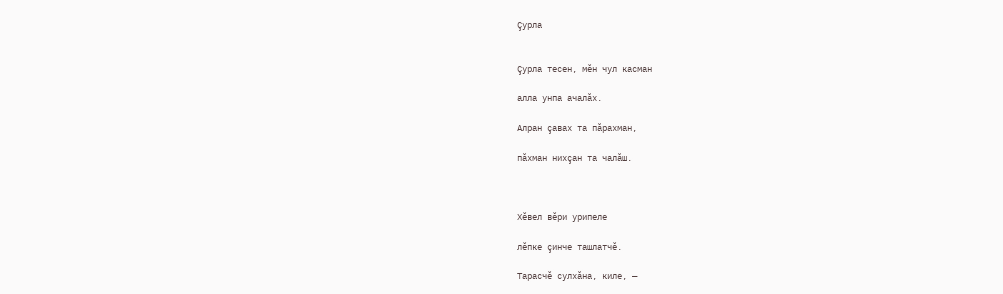Çурла


Çурла тесен, мĕн чул касман

алла унпа ачалăх.

Алран çавах та пăрахман,

пăхман нихçан та чалăш.



Хĕвел вĕри урипеле

лĕпке çинче ташлатчĕ.

Тарасчĕ сулхăна, киле, —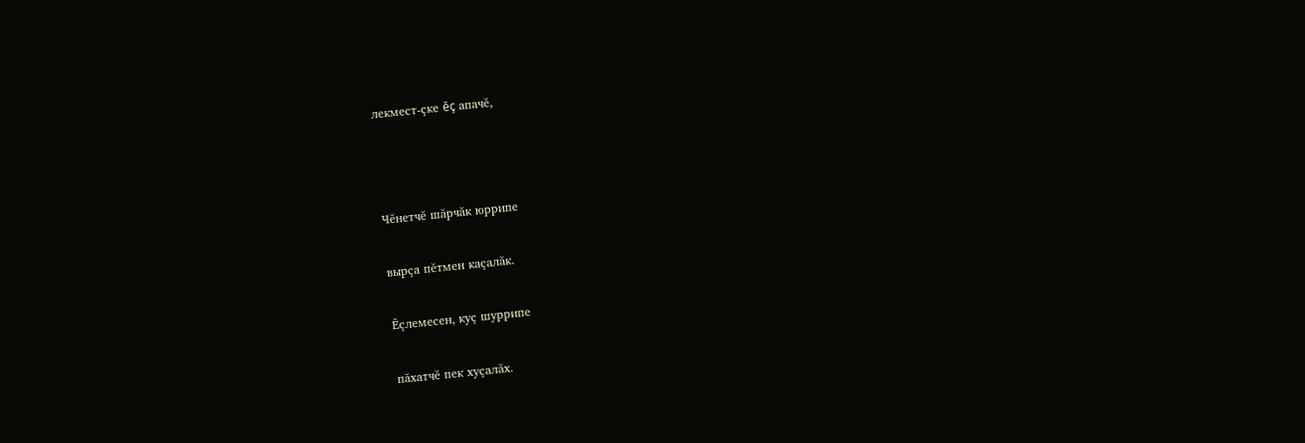лекмест-çке ĕç апачĕ,



Чĕнетчĕ шăрчăк юррипе

вырçа пĕтмен каçалăк.

Ĕçлемесен, куç шуррипе

пăхатчĕ пек хуçалăх.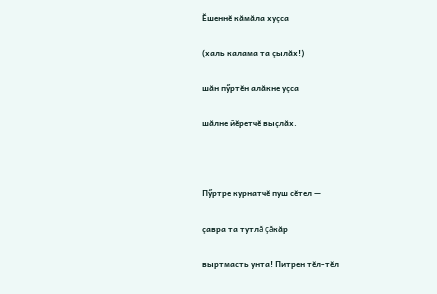Ĕшеннĕ кăмăла хуçса

(халь калама та çылăх!)

шăн пӳртĕн алăкне уçса

шăлне йĕретчĕ выçлăх.



Пӳртре курнатчĕ пуш сĕтел —

çавра та тутлă çăкăр

выртмасть унта! Питрен тĕл-тĕл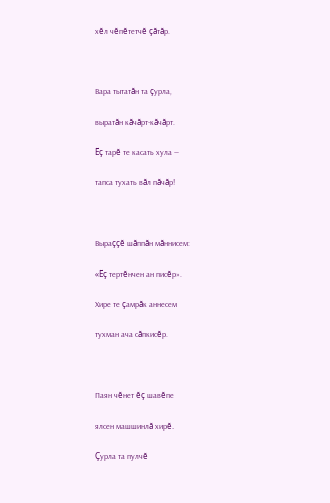хĕл чĕпĕтетчĕ çăтăр.



Вара тытатăн та çурла,

выратăн кăчăрт-кăчăрт.

Ĕç тарĕ те касать хула —

тапса тухать вăл пăчăр!



Выраççĕ шăппăн мăннисем:

«Ĕç тертĕнчен ан писĕр».

Хире те çамрăк аннесем

тухман ача сăпкисĕр.



Паян чĕнет ĕç шавĕпе

ялсен машшинлă хирĕ.

Çурла та пулчĕ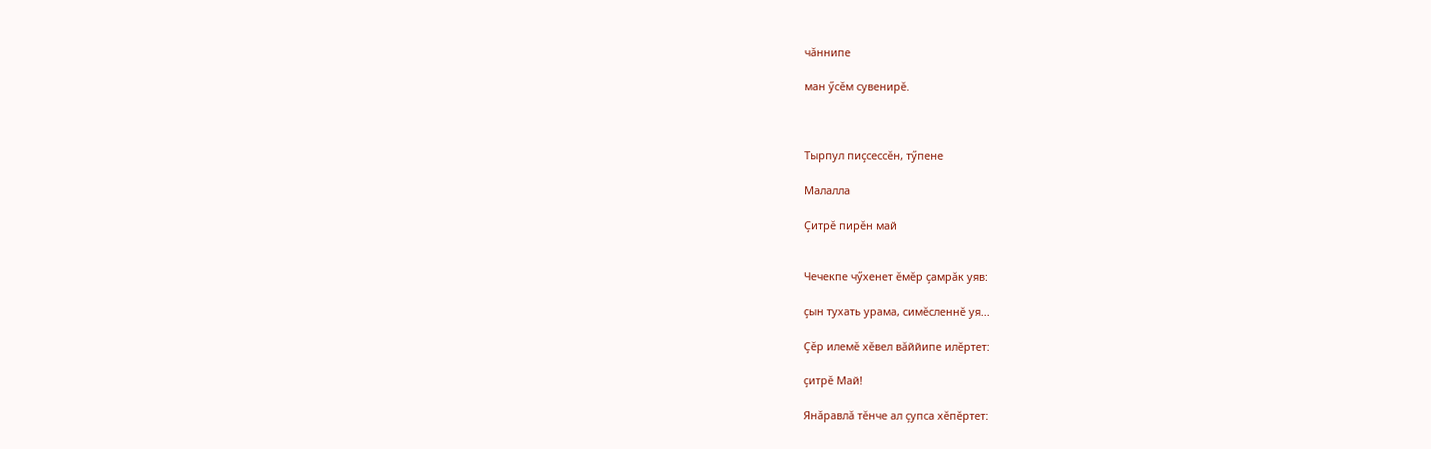чăннипе

ман ӳсĕм сувенирĕ.



Тырпул пиçсессĕн, тӳпене

Малалла

Çитрĕ пирĕн май


Чечекпе чӳхенет ĕмĕр çамрăк уяв:

çын тухать урама, симĕсленнĕ уя...

Çĕр илемĕ хĕвел вăййипе илĕртет:

çитрĕ Май!

Янăравлă тĕнче ал çупса хĕпĕртет: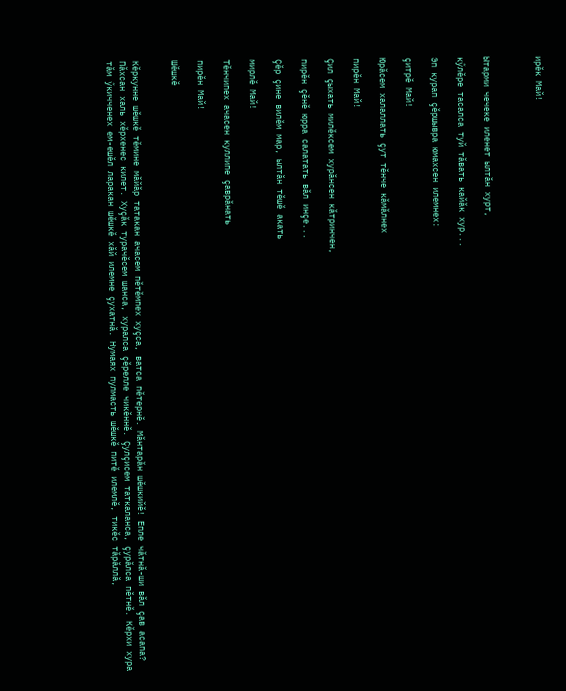ирĕк Май!



Ытарми чечеке иленет ылтăн хурт,

кӳлĕре тасалса туй тăвать кайăк хур...

Эп курап çĕршывра юмахсен илемнех:

çитрĕ Май!

Юрăсем халаллать çут тĕнче кăмăлнех

пирĕн Май!

Çил çыхать милĕксем хурăнсен кăтринчен,

пирĕн çĕнĕ юрра салатать вăл инçе...

Çĕр çине вилĕм мар, ылтăн тĕшĕ акать

мирлĕ Май!

Тĕнчипех ачасен куллипе çаврăнать

пирĕн Май!

Шĕшкĕ


Кĕркунне шĕшкĕ тĕмине мăйăр татакан ачасем пĕтĕмпех хуçса, ватса пĕтернĕ. Мăнтарăн шĕшкийĕ! Епле чăтнă-ши вăл çав асапа? Пăхсан халь хĕрхенес килет. Хуçăк турачĕсем шанса, хуралса çĕрелле чикĕннĕ. Çулçисем таткаланса, çурăлса пĕтнĕ. Кĕрхи хура тăм ӳкичченех ем-ешĕл ларакан шĕшкĕ хăй илемне çухатнă. Нумаях пулмасть шĕшкĕ питĕ илемлĕ, тикĕс тăрăллă,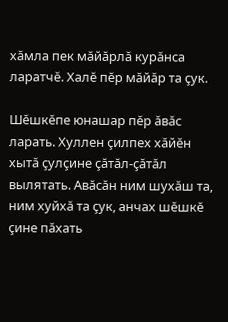хăмла пек мăйăрлă курăнса ларатчĕ. Халĕ пĕр мăйăр та çук.

Шĕшкĕпе юнашар пĕр ăвăс ларать. Хуллен çилпех хăйĕн хытă çулçине çăтăл-çăтăл вылятать. Авăсăн ним шухăш та, ним хуйхă та çук, анчах шĕшкĕ çине пăхать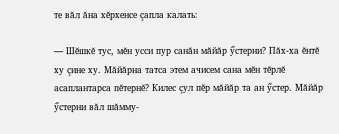те вăл ăна хĕрхенсе çапла калать:

— Шĕшкĕ тус, мĕн усси пур санăн мăйăр ӳстерни? Пăх-ха ĕнтĕ ху çине ху. Мăйăрна татса этем ачисем сана мĕн тĕрлĕ асаплантарса пĕтернĕ? Килес çул пĕр мăйăр та ан ӳстер. Мăйăр ӳстерни вăл шăмму-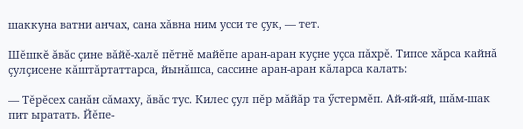шаккуна ватни анчах, сана хăвна ним усси те çук, — тет.

Шĕшкĕ ăвăс çине вăйĕ-халĕ пĕтнĕ майĕпе аран-аран куçне уçса пăхрĕ. Типсе хăрса кайнă çулçисене кăштăртаттарса, йынăшса, сассине аран-аран кăларса калать:

— Тĕрĕсех санăн сăмаху, ăвăс тус. Килес çул пĕр мăйăр та ӳстермĕп. Ай-яй-яй, шăм-шак пит ыратать. Йĕпе-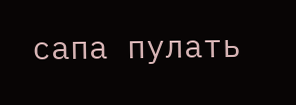сапа пулать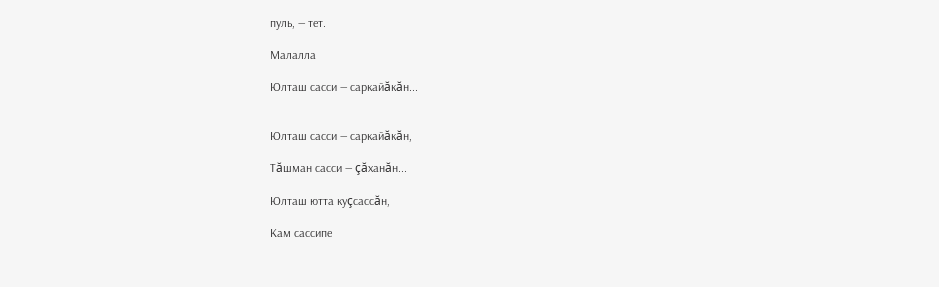пуль, — тет.

Малалла

Юлташ сасси — саркайăкăн...


Юлташ сасси — саркайăкăн,

Тăшман сасси — çăханăн...

Юлташ ютта куçсассăн,

Кам сассипе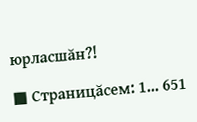юрласшăн?!

■ Страницăсем: 1... 651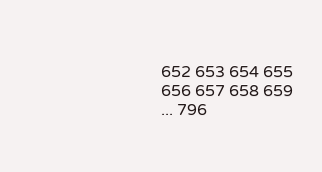652 653 654 655 656 657 658 659 ... 796